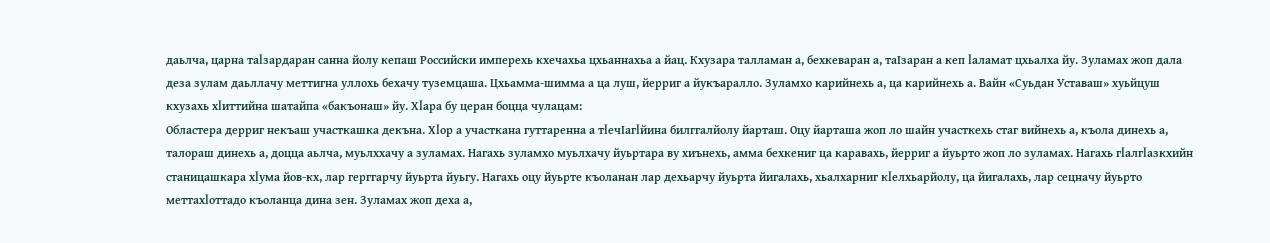даьлча, царна таӏзардаран санна йолу кепаш Российски имперехь кхечахьа цхьаннахьа а йац. Кхузара талламан а, бехкеваран а, таІзаран а кеп ӏаламат цхьалха йу. Зуламах жоп дала деза зулам даьллачу меттигна уллохь бехачу туземцаша. Цхьамма-шимма а ца луш, йерриг а йукъаралло. Зуламхо карийнехь а, ца карийнехь а. Вайн «Суьдан Уставаш» хуьйцуш кхузахь хӏиттийна шатайпа «бакъонаш» йу. Хӏара бу церан боцца чулацам:
Областера дерриг некъаш участкашка декъна. Хӏор а участкана гуттаренна а тӏечІагӏйина билггалйолу йарташ. Оцу йарташа жоп ло шайн участкехь стаг вийнехь а, къола динехь а, талораш динехь а, доцца аьлча, муьлххачу а зуламах. Нагахь зуламхо муьлхачу йуьртара ву хиънехь, амма бехкениг ца каравахь, йерриг а йуьрто жоп ло зуламах. Нагахь гӏалгӏазкхийн станицашкара хӏума йов-кх, лар герггарчу йуьрта йуьгу. Нагахь оцу йуьрте къоланан лар дехьарчу йуьрта йигалахь, хьалхарниг кӏелхьарйолу, ца йигалахь, лар сецначу йуьрто меттахӏоттадо къоланца дина зен. Зуламах жоп деха а,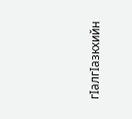гӏалгӏазкхийн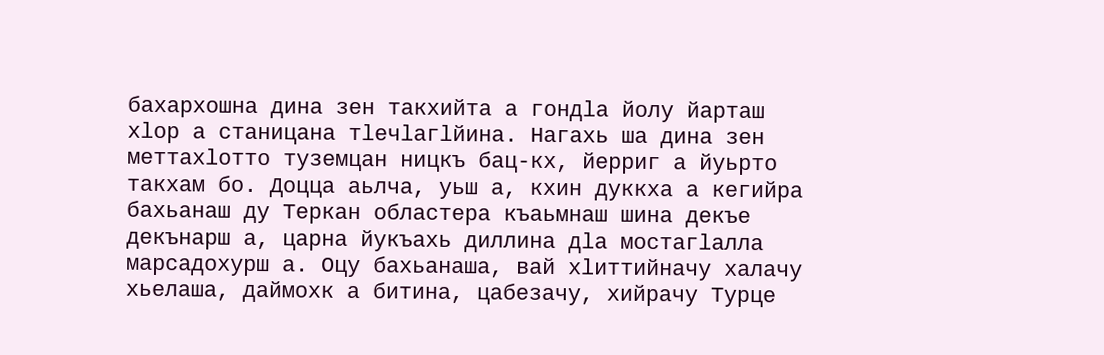бахархошна дина зен такхийта а гондӏа йолу йарташ хӏор а станицана тӏечӏагӏйина. Нагахь ша дина зен меттахӏотто туземцан ницкъ бац-кх, йерриг а йуьрто такхам бо. Доцца аьлча, уьш а, кхин дуккха а кегийра бахьанаш ду Теркан областера къаьмнаш шина декъе декънарш а, царна йукъахь диллина дӏа мостагӏалла марсадохурш а. Оцу бахьанаша, вай хӏиттийначу халачу хьелаша, даймохк а битина, цабезачу, хийрачу Турце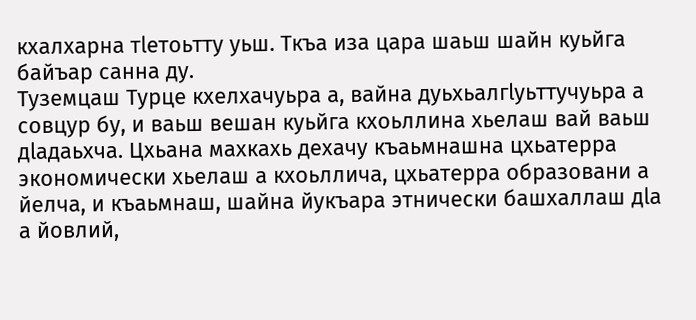кхалхарна тӏетоьтту уьш. Ткъа иза цара шаьш шайн куьйга байъар санна ду.
Туземцаш Турце кхелхачуьра а, вайна дуьхьалгӏуьттучуьра а совцур бу, и ваьш вешан куьйга кхоьллина хьелаш вай ваьш дӏадаьхча. Цхьана махкахь дехачу къаьмнашна цхьатерра экономически хьелаш а кхоьллича, цхьатерра образовани а йелча, и къаьмнаш, шайна йукъара этнически башхаллаш дӏа а йовлий,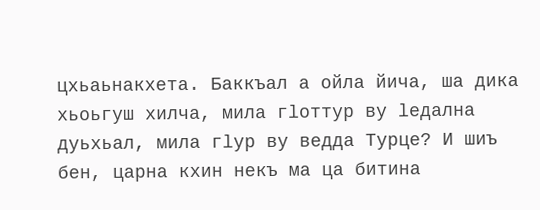цхьаьнакхета. Баккъал а ойла йича, ша дика хьоьгуш хилча, мила гӏоттур ву ӏедална дуьхьал, мила гӏур ву ведда Турце? И шиъ бен, царна кхин некъ ма ца битина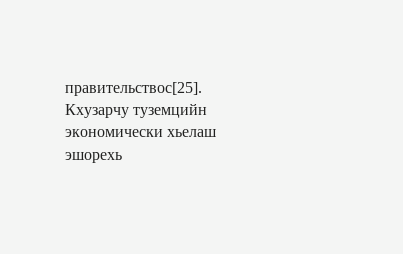правительствос[25].
Кхузарчу туземцийн экономически хьелаш эшорехь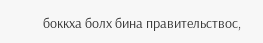боккха болх бина правительствос,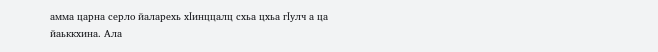амма царна серло йаларехь хӏинццалц схьа цхьа гӏулч а ца йаьккхина. Ала